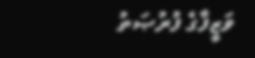ވަޒީފާގެ ފުރުޞަތު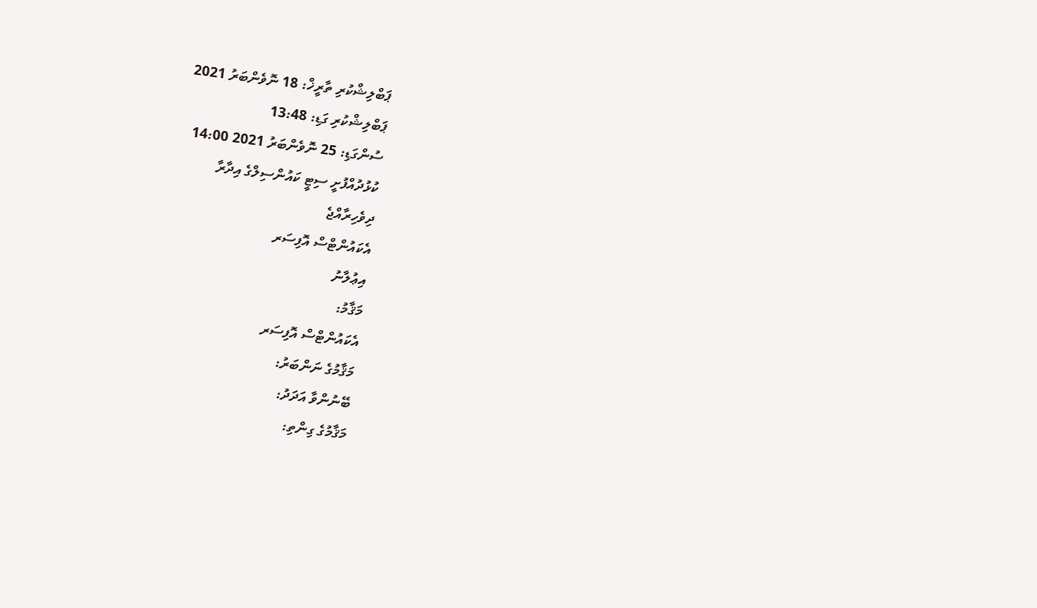ޕަބްލިޝްކުރި ތާރީޚް: 18 ނޮވެންބަރު 2021
ޕަބްލިޝްކުރި ގަޑި: 13:48
ސުންގަޑި: 25 ނޮވެންބަރު 2021 14:00
ކުޅުދުއްފުށީ ސިޓީ ކައުންސިލްގެ އިދާރާ
ދިވެހިރާއްޖެ
އެކައުންޓްސް އޮފިސަރ
އިޢުލާނު
މަޤާމު:
އެކައުންޓްސް އޮފިސަރ
މަޤާމުގެ ނަންބަރު:
ބޭނުންވާ އަދަދު:
މަޤާމުގެ ގިންތި: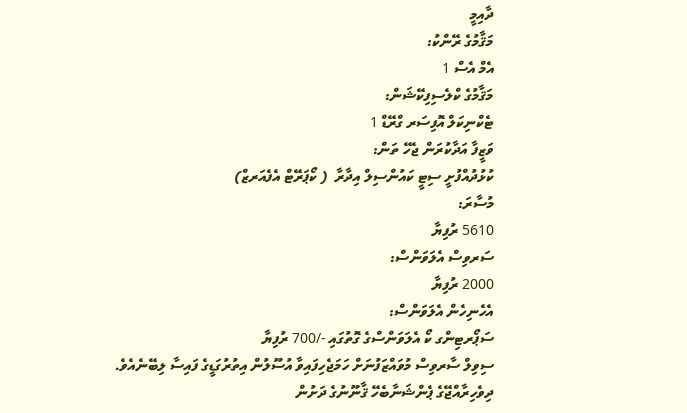ދާއިމީ
މަޤާމުގެ ރޭންކު:
އެމް އެސް 1
މަޤާމުގެ ކްލެސިފިކޭޝަން:
ޓެކްނިކަލް އޮފިސަރ ގްރޭޑް 1
ވަޒީފާ އަދާކުރަން ޖެހޭ ތަން:
ކުޅުދުއްފުށީ ސިޓީ ކައުންސިލް އިދާރާ  ( ކޯޕަރޭޓް އެފެއަރޒް)
މުސާރަ:
5610 ރުފިޔާ
ސަރވިސް އެލަވަންސް:
2000 ރުފިޔާ
އެހެނިހެން އެލަވަންސް:
ސަޕޯރޓިންގ ކޯ އެލަވަންސްގެ ގޮތުގައި -/700 ރުފިޔާ
ސިވިލް ސާރވިސް މުވައްޒަފުނަށް ހަމަޖެހިފައިވާ އުސޫލުން އިތުރުގަޑީގެ ފައިސާ ލިބޭނެއެވެ.
ދިވެހިރާއްޖޭގެ ޕެންޝަނާބެހޭ ޤާނޫނުގެ ދަށުން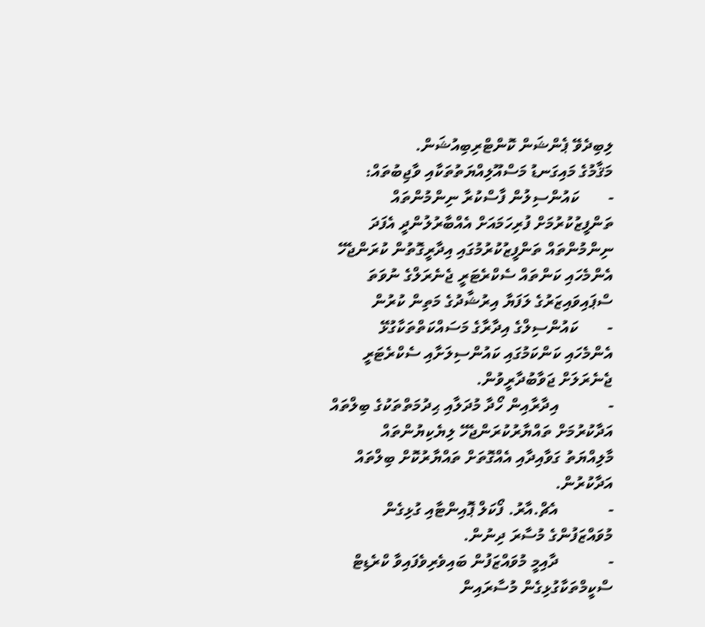ލިބިދެވޭ ޕެންޝަން ކޮންޓްރިބިއުޝަން.
މަޤާމުގެ މައިގަނޑު މަސްއޫލިއްޔަތުތަކާއި ވާޖިބުތައް:
-       ކައުންސިލުން ފާސްކުރާ ނިންމުންތައް ތަންފީޒުކުރުމަށް ފުރިހަމައަށް އެއްބާރުލުންދީ އެފަދަ ނިންމުންތައް ތަންފީޒުކުރުމުގައި އިދާރީގޮތުން ކުރަންޖެހޭ އެންމެހައި ކަންތައް ސެކްރެޓަރީ ޖެނެރަލްގެ ނުވަތަ ސްޕައިވައިޒަރުގެ ލަފަޔާ އިރުޝާދުގެ މަތިން ކުރުން
-       ކައުންސިލްގެ އިދާރާގެ މަސައްކަތްތަކާގުޅޭ އެންމެހައި ކަންކަމުގައި ކައުންސިލަށާއި ސެކްރެޓަރީ ޖެނެރަލަށް ޖަވާބުދާރީވުން.
-            އިދާރާއިން ހޯދާ މުދަލާއި ޙިދުމަތްތަކުގެ ބިލްތައް އަދާކުރުމަށް ތައްޔާރުކުރަންޖެހޭ ލިޔެކިޔުންތައް މާލިއްޔަތު ގަވާއިދާއި އެއްގޮތަށް ތައްޔާރުކޮށް ބިލްތައް އަދާކުރުން.
-            އެޗް.އާރު. ފޯކަލް ޕޮއިންޓާއި ގުޅިގެން މުވައްޒަފުންގެ މުސާރަ ދިނުން.
-            ދާއިމީ މުވައްޒަފުން ބައިވެރިވެފައިވާ ކްރެޑިޓް ސްކީމްތަކާގުޅިގެން މުސާރައިން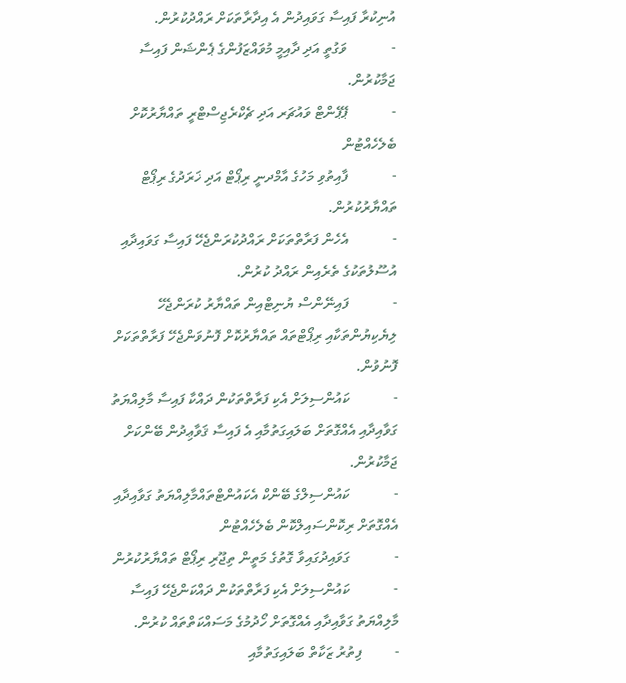އުނިކުރާ ފައިސާ ގަވައިދުން އެ އިދާރާތަކަށް ރައްދުކުރުން.
-            ވަގުތީ އަދި ދާއިމީ މުވައްޒަފުންގެ ޕެންޝަން ފައިސާ ޖަމާކުރުން.
-            ޕޭޕެންޓް ވައުޗަރ އަދި ޗެކްރެޖިސްޓްރީ ތައްޔާރުކޮށް ބެލެހެއްޓުން
-            ފާއިތުވި މަހުގެ އާމްދނީ ރިޕޯޓް އަދި ޚަރަދުގެ ރިޕޯޓް ތައްޔާރުކުރުން.
-            އެހެން ފަރާތްތަކަށް ރައްދުކުރަންޖެހޭ ފައިސާ ގަވައިދާއި އުސޫލުތަކުގެ ތެރެއިން ރައްދު ކުރުން.
-            ފައިނޭންސް ޔުނިޓްއިން ތައްޔާރު ކުރަންޖެހޭ ލިޔެކިޔުންތަކާއި ރިޕޯޓްތައް ތައްޔާރުކޮށް ފޮނުވަންޖެހޭ ފަރާތްތަކަށް ފޮނުވުން.
-            ކައުންސިލަށް އެކި ފަރާތްތަކުން ދައްކާ ފައިސާ މާލިއްޔަތު ގަވާއިދާއި އެއްގޮތަށް ބަލައިގަތުމާއި އެ ފައިސާ ޤަވާޢިދުން ބޭންކަށް ޖަމާކުރުން.
-            ކައުންސިލްގެ ބޭންކް އެކައުންޓްތައްމާލިއްޔަތު ގަވާއިދާއި އެއްގޮތަށް ރިކޮންސައިލްކޮން ބެލެހެއްޓުން
-            ގަވައިދުގައިވާ ގޮތުގެ މަތީން ތިޖޫރި ރިޕޯޓް ތައްޔާރުކުރުން
-            ކައުންސިލަށް އެކި ފަރާތްތަކުން ދައްކަންޖެހޭ ފައިސާ މާލިއްޔަތު ގަވާއިދާއި އެއްގޮތަށް ހޯދުމުގެ މަސައްކަތްތައް ކުރުން.
-         ފިތުރު ޒަކާތް ބަލައިގަތުމާއި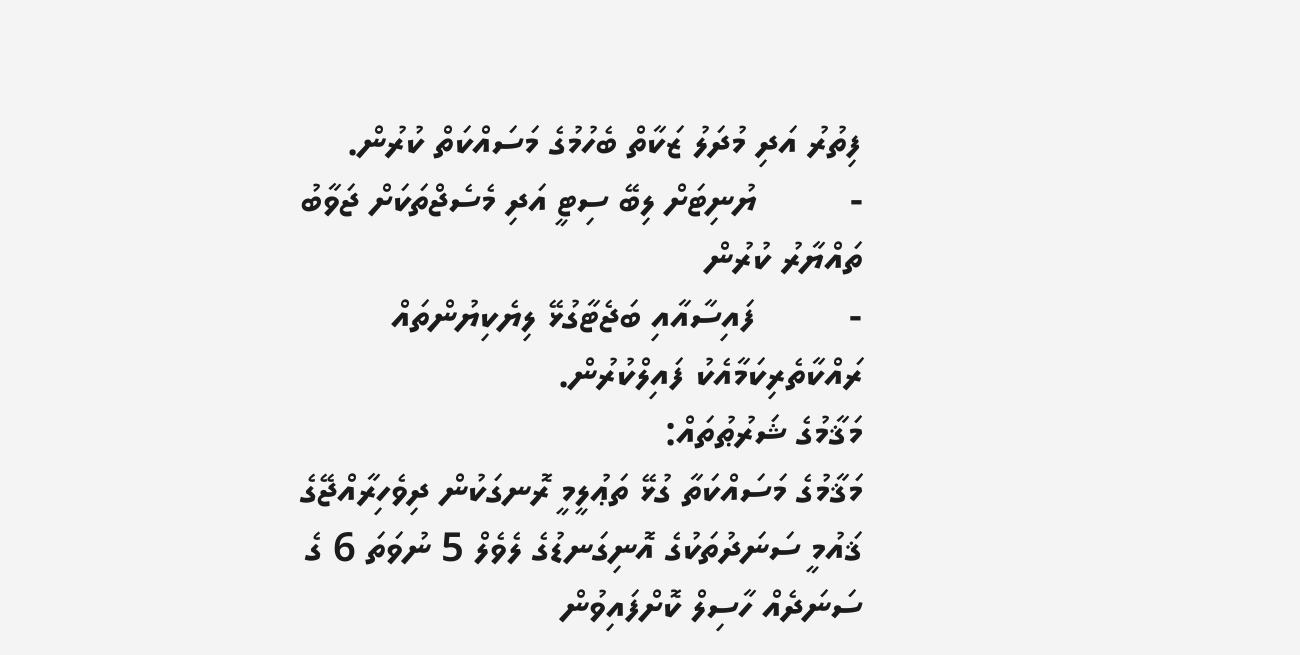ފިތުރު އަދި މުދަލު ޒަކާތް ބެހުމުގެ މަސައްކަތް ކުރުން.
-         ޔުނިޓަށް ލިބޭ ސިޓީ އަދި މެސެޖްތަކަށް ޖަވާބު ތައްޔާރު ކުރުން
-         ފައިސާއާއި ބަޖެޓާގުޅޭ ލިޔެކިޔުންތައް ރައްކާތެރިކަމާއެކު ފައިލްކުރުން.
މަޤާމުގެ ޝަރުޠުތައް:
މަޤާމުގެ މަސައްކަތާ ގުޅޭ ތަޢުލީމީ ރޮނގަކުން ދިވެހިރާއްޖޭގެ ޤައުމީ ސަނަދުތަކުގެ އޮނިގަނޑުގެ ލެވެލް 5 ނުވަތަ 6 ގެ ސަނަދެއް ހާސިލް ކޮށްފައިވުން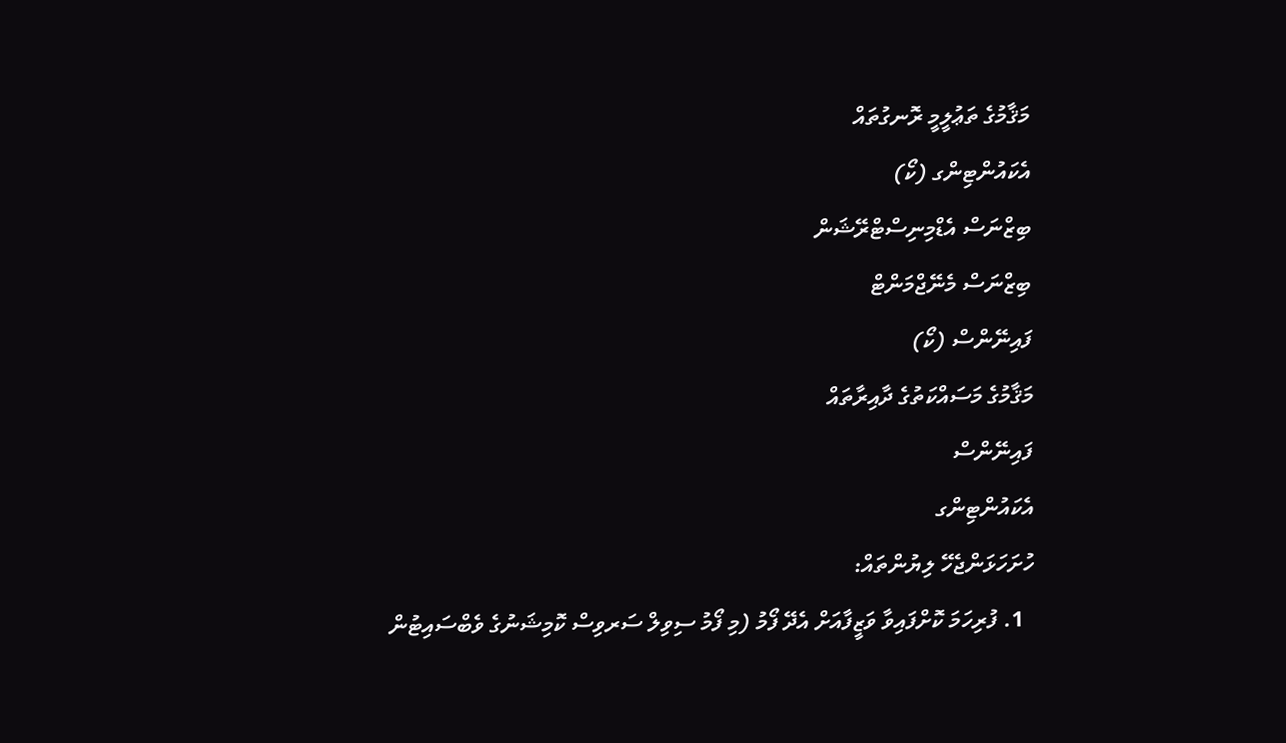މަޤާމުގެ ތަޢުލީމީ ރޮނގުތައް
އެކައުންޓިންގ (ކޯ)
ބިޒްނަސް އެޑްމިނިސްޓްރޭޝަން
ބިޒްނަސް މެނޭޖްމަންޓް
ފައިނޭންސް (ކޯ)
މަޤާމުގެ މަސައްކަތުގެ ދާއިރާތައް
ފައިނޭންސް
އެކައުންޓިންގ
ހުށަހަޅަންޖެހޭ ލިޔުންތައް:
  1. ފުރިހަމަ ކޮށްފައިވާ ވަޒީފާއަށް އެދޭ ފޯމު (މި ފޯމު ސިވިލް ސަރވިސް ކޮމިޝަނުގެ ވެބްސައިޓުން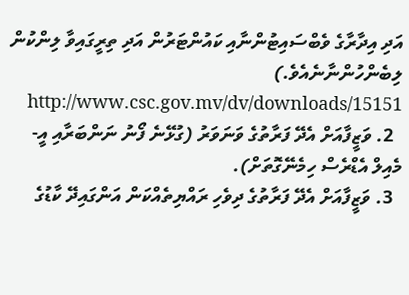އަދި އިދާރާގެ ވެބްސައިޓުންނާއި ކައުންޓަރުން އަދި ތިރީގައިވާ ލިންކުން ލިބެންހުންނާނެއެވެ.) http://www.csc.gov.mv/dv/downloads/15151
  2. ވަޒީފާއަށް އެދޭ ފަރާތުގެ ވަނަވަރު (ގުޅޭނެ ފޯނު ނަންބަރާއި އީ-މެއިލް އެޑްރެސް ހިމެނޭގޮތަށް).
  3. ވަޒީފާއަށް އެދޭ ފަރާތުގެ ދިވެހި ރައްޔިތެއްކަން އަންގައިދޭ ކާޑުގެ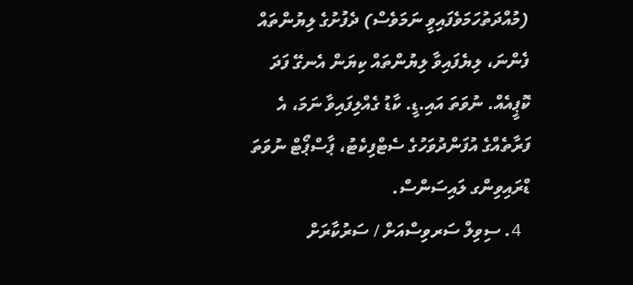(މުއްދަތުހަމަވެފައިވީ ނަމަވެސް) ދެފުށުގެ ލިޔުންތައް ފެންނަ، ލިޔެފައިވާ ލިޔުންތައް ކިޔަން އެނގޭ ފަދަ ކޮޕީއެއް. ނުވަތަ އައި.ޑީ. ކާޑު ގެއްލިފައިވާ ނަމަ، އެ ފަރާތެއްގެ އުފަންދުވަހުގެ ސެޓްފިކެޓު، ޕާސްޕޯޓް ނުވަތަ ޑްރައިވިންގ ލައިސަންސް.
  4. ސިވިލް ސަރވިސްއަށް / ސަރުކާރަށް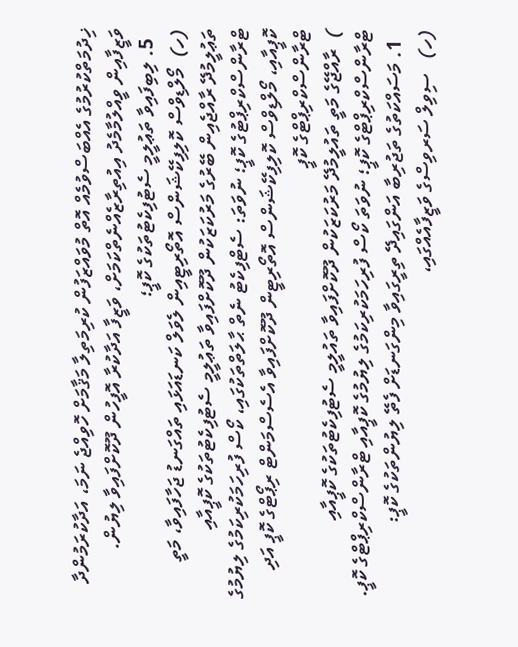ޚިދުމަތްކުރުމުގެ އެއްބަސްވުމެއް އޮތް މުވައްޒަފުން ކުރިމަތިލާ މަޤާމަށް ހޮވިއްޖެ ނަމަ، އަދާކުރަމުންދާ ވަޒީފާއިން ވީއްލުމާމެދު އިއުތިރާޒެއްނެތްކަމަށް، ވަޒީފާ އަދާކުރާ އޮފީހުން ދޫކޮށްފައިވާ ލިޔުން.
  5. ލިބިފައިވާ ތަޢުލީމީ ސެޓުފިކެޓުތަކުގެ ކޮޕީ؛
(ހ)  މޯލްޑިވްސް ކޮލިފިކޭޝަންސް އޮތޯރިޓީއިން ލެވަލް ކަނޑައަޅައި ތައްގަނޑު ޖަހާފައިވާ، މަތީ ތަޢުލީމުދޭ ރާއްޖެއިން ބޭރުގެ މަރުކަޒަކުން ދޫކޮށްފައިވާ ތަޢުލީމީ ސެޓުފިކެޓުތަކުގެ ކޮޕީއާއި ޓްރާންސްކްރިޕްޓުގެ ކޮޕީ؛ ނުވަތަ: ސެޓްފިކެޓު ނެތް ޙާލަތްތަކުގައި، ކޯސް ފުރިހަމަކުރިކަމުގެ ލިޔުމުގެ ކޮޕީއާއި، މޯލްޑިވްސް ކޮލިފިކޭޝަންސް އޮތޯރިޓީން ދޫކޮށްފައިވާ އެސެސްމަންޓް ރިޕޯޓްގެ ކޮޕީ އަދި ޓްރާންސްކްރިޕްޓްގެ ކޮޕީ
)  ރާއްޖޭގެ މަތީ ތައުލީމުދޭ މަރުކަޒަކުން ދޫކޮށްފައިވާ ތައުލީމީ ސެޓުފިކެޓުތަކުގެ ކޮޕީއާއި ޓްރާންސްކްރިޕްޓްގެ ކޮޕީ؛ ނުވަތަ ކޯސް ފުރިހަމަކުރިކަމުގެ ލިޔުމުގެ ކޮޕީއާއި ޓްރާންސްކްރިޕްޓްގެ ކޮޕީ.
  1. މަސައްކަތުގެ ތަޖުރިބާ އަންގައިދޭ ތިރީގައިވާ މިންގަނޑަށް ފެތޭ ލިޔުންތަކުގެ ކޮޕީ:
(ހ)   ސިވިލް ސަރވިސްގެ ވަޒީފާއެއްގައި،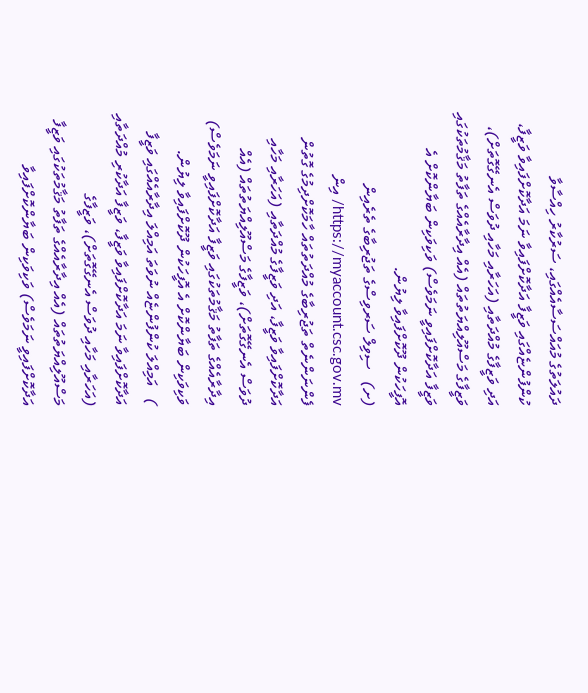ދައުލަތުގެ މުއައްސަސާއެއްގައި، ސަރުކާރު ހިއްސާވާ ކުންފުންޏެއްގައި ވަޒީފާ އަދާކޮށްފައިވާ ނަމަ އަދާކޮށްފައިވާ ވަޒީފާ، އަދި ވަޒީފާގެ މުއްދަތާއި (އަހަރާއި މަހާއި ދުވަސް އެނގޭގޮތަށް)، ވަޒީފާގެ މަސްއޫލިއްޔަތުތައް (އެއް އިދާރާއެއްގެ ތަފާތު މަޤާމުތަކުގައި ވަޒީފާ އަދާކޮށްފައިވީ ނަމަވެސް) ވަކިވަކިން ބަޔާންކޮށް އެ އޮފީހަކުން ދޫކޮށްފައިވާ ލިޔުން.
(ށ)   ސިވިލް ސަރވިސްގެ ތަޖުރިބާގެ ތެރެއިން https://myaccount.csc.gov.mv/ އިން ފެންނަންނެތް ތަޖުރިބާގެ މުއްދަތުތައް ހާމަކޮށްދިމުގެ ގޮތުން އަދާކޮށްފައިވާ ވަޒީފާ، އަދި ވަޒީފާގެ މުއްދަތާއި (އަހަރާއި މަހާއި ދުވަސް އެނގޭގޮތަށް)، ވަޒީފާގެ މަސްއޫލިއްޔަތުތައް (އެއް އިދާރާއެއްގެ ތަފާތު މަޤާމުތަކުގައި ވަޒީފާ އަދާކޮށްފައިވީ ނަމަވެސް) ވަކިވަކިން ބަޔާންކޮށް އެ އޮފީހަކުން ދޫކޮށްފައިވާ ލިޔުން.
)   އަމިއްލަ ކުންފުންޏެއް ނުވަތަ އަމިއްލަ އިދާރާއެއްގައި ވަޒީފާ އަދާކޮށްފައިވާ ނަމަ އަދާކޮށްފައިވާ ވަޒީފާ، ވަޒީފާ އަދާކުރި މުއްދަތާއި (އަހަރާއި މަހާއި ދުވަސް އެނގޭގޮތަށް)، ވަޒީފާގެ މަސްއޫލިއްޔަތުތައް (އެއް އިދާރާއެއްގެ ތަފާތު މަޤާމުތަކުގައި ވަޒީފާ އަދާކޮށްފައިވީ ނަމަވެސް) ވަކިވަކިން ބަޔާންކޮށްފައިވާ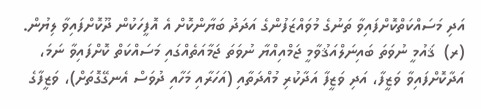އަދި މަސައްކަތްކޮށްފައިވާ ތަނުގެ މުވައްޒަފުންގެ އަދަދު ބަޔާންކޮށް އެ އޮފީހަކުން ދޫކޮށްފައިވާ ލިޔުން.
(ރ)  ޤައުމީ ނުވަތަ ބައިނަލްއަޤުވާމީ ޖަމްއިއްޔާ ނުވަތަ ޖަމާއަތެއްގައި މަސައްކަތް ކޮށްފައިވާ ނަމަ، އަދާކޮށްފައިވާ ވަޒީފާ، އަދި ވަޒީފާ އަދާކުރި މުއްދަތާއި (އަހަރާއި މަހާއި ދުވަސް އެނގޭގޮތަށް)، ވަޒީފާގެ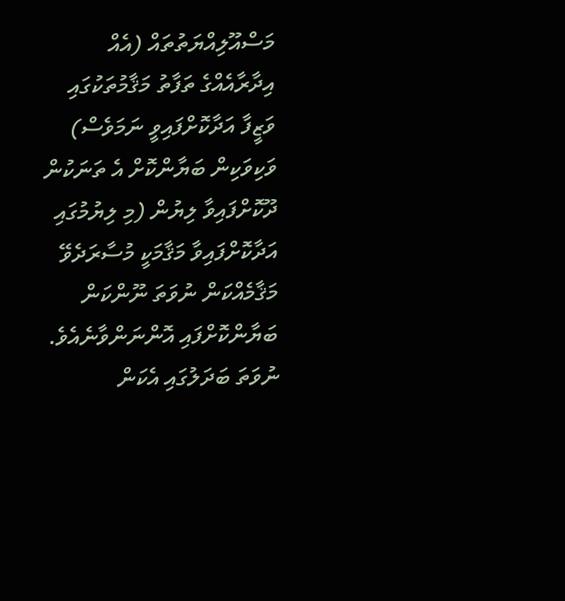މަސްއޫލިއްޔަތުތައް (އެއް އިދާރާއެއްގެ ތަފާތު މަޤާމުތަކުގައި ވަޒީފާ އަދާކޮށްފައިވީ ނަމަވެސް) ވަކިވަކިން ބަޔާންކޮށް އެ ތަނަކުން ދޫކޮށްފައިވާ ލިޔުން (މި ލިޔުމުގައި އަދާކޮށްފައިވާ މަޤާމަކީ މުސާރަދެވޭ މަޤާމެއްކަން ނުވަތަ ނޫންކަން ބަޔާންކޮށްފައި އޮންނަންވާނެއެވެ. ނުވަތަ ބަދަލުގައި އެކަން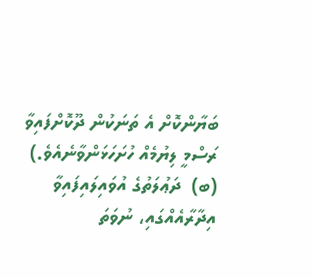ބަޔާންކޮށް އެ ތަނަކުން ދޫކޮށްފައިވާ ރަސްމީ ލިޔުމެއް ހުށަހަޅަންވާނެއެވެ.)
(ބ)  ދަޢުލަތުގެ އުވައިލައިފައިވާ އިދާރާއެއްގައި، ނުވަތަ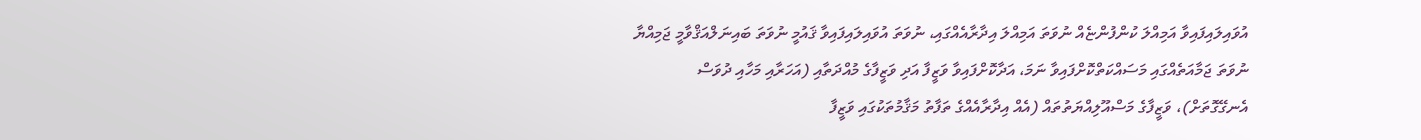އުވައިލައިފައިވާ އަމިއްލަ ކުންފުންޏެއް ނުވަތަ އަމިއްލަ އިދާރާއެއްގައި، ނުވަތަ އުވައިލައިފައިވާ ޤައުމީ ނުވަތަ ބައިނަލްއަޤްވާމީ ޖަމިއްޔާ ނުވަތަ ޖަމާއަތެއްގައި މަސައްކަތްކޮށްފައިވާ ނަމަ، އަދާކޮށްފައިވާ ވަޒީފާ އަދި ވަޒީފާގެ މުއްދަތާއި (އަހަރާއި މަހާއި ދުވަސް އެނގޭގޮތަށް)، ވަޒީފާގެ މަސްއޫލިއްޔަތުތައް (އެއް އިދާރާއެއްގެ ތަފާތު މަޤާމުތަކުގައި ވަޒީފާ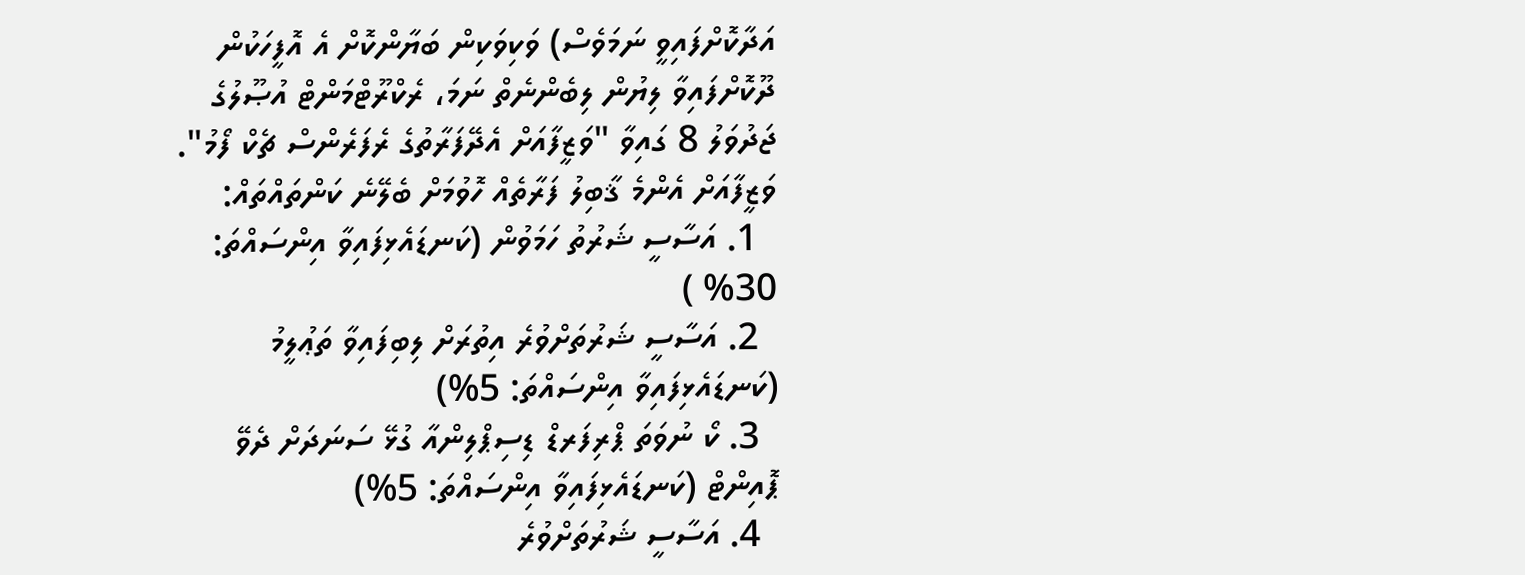އަދާކޮށްފައިވީ ނަމަވެސް) ވަކިވަކިން ބަޔާންކޮށް އެ އޮފީހަކުން ދޫކޮށްފައިވާ ލިޔުން ލިބެންނެތް ނަމަ، ރެކްރޫޓްމަންޓް އުޞޫލުގެ ޖަދުވަލު 8 ގައިވާ "ވަޒީފާއަށް އެދޭފަރާތުގެ ރެފަރެންސް ޗެކް ފޯމު".
ވަޒީފާއަށް އެންމެ ޤާބިލު ފަރާތެއް ހޮވުމަށް ބެލޭނެ ކަންތައްތައް:
  1. އަސާސީ ޝަރުތު ހަމަވުން (ކަނޑައެޅިފައިވާ އިންސައްތަ: 30% )
  2. އަސާސީ ޝަރުތަށްވުރެ އިތުރަށް ލިބިފައިވާ ތަޢުލީމު (ކަނޑައެޅިފައިވާ އިންސައްތަ: 5%)
  3. ކޯ ނުވަތަ ޕްރިފަރޑް ޑިސިޕްލިންއާ ގުޅޭ ސަނަދަށް ދެވޭ ޕޮއިންޓް (ކަނޑައެޅިފައިވާ އިންސައްތަ: 5%)
  4. އަސާސީ ޝަރުތަށްވުރެ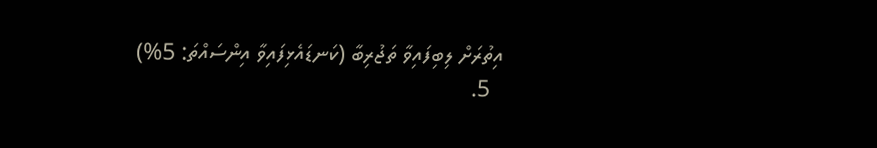އިތުރަށް ލިބިފައިވާ ތަޖުރިބާ (ކަނޑައެޅިފައިވާ އިންސައްތަ: 5%)
  5.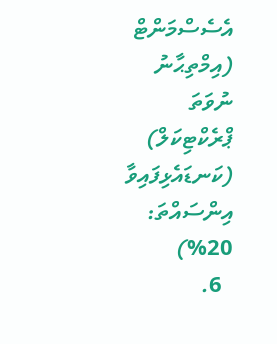އެސެސްމަންޓް (އިމްތިޙާނު ނުވަތަ ޕްރެކްޓިކަލް) (ކަނޑައެޅިފައިވާ އިންސައްތަ: 20%)
  6.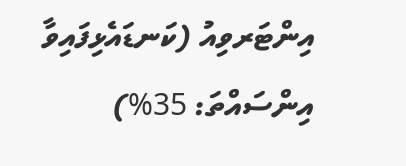އިންޓަރވިއު (ކަނޑައެޅިފައިވާ އިންސައްތަ: 35%)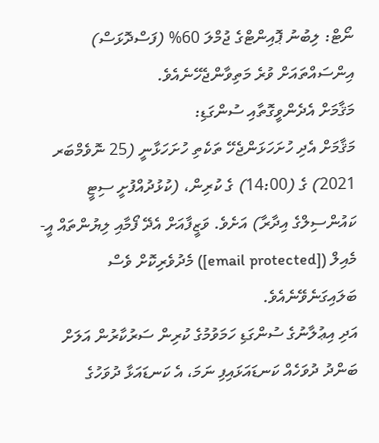ނޯޓް: ލިބުނު ޕޮއިންޓްގެ ޖުމްލަ 60% (ފަސްދޮޅަސް) އިންސައްތައަށް ވުރެ މަތިވާންޖެހޭނެއެވެ.
މަޤާމަށް އެދެންވީގޮތާއި ސުންގަޑި:
މަޤާމަށް އެދި ހުށަހަޅަންޖެހޭ ތަކެތި ހުށަހަޅާނީ (25 ނޮވެމްބަރ 2021) ގެ (14:00) ގެ ކުރިން، (ކުޅުދުއްފުށީ ސިޓީ ކައުންސިލްގެ އިދާރާ) އަށެވެ. ވަޒީފާއަށް އެދޭ ފޯމާއި ލިޔުންތައް އީ-މެއިލް ([email protected]) މެދުވެރިކޮށް ވެސް ބަލައިގަނެވޭނެއެވެ.
އަދި އިޢުލާނުގެ ސުންގަޑި ހަމަވުމުގެ ކުރިން ސަރުކާރުން އަލަށް ބަންދު ދުވަހެއް ކަނޑައަޅައިފި ނަމަ، އެ ކަނޑައަޅާ ދުވަހުގެ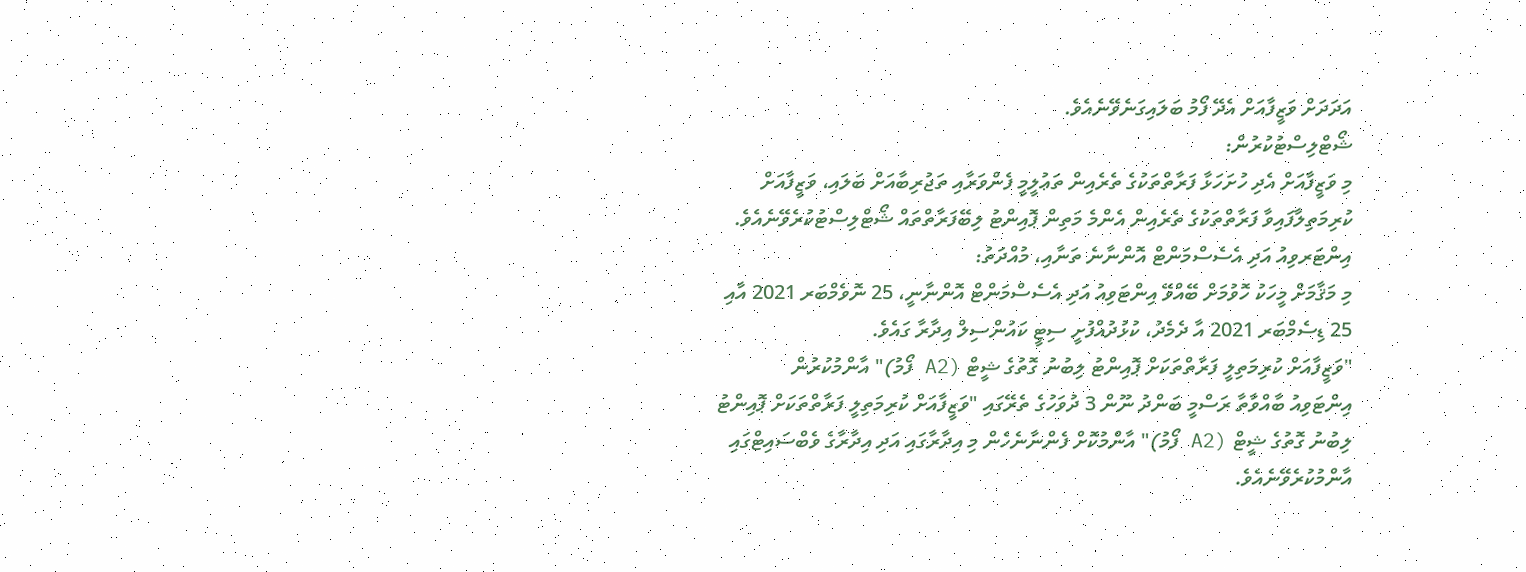އަދަދަށް ވަޒީފާއަށް އެދޭ ފޯމު ބަލައިގަނެވޭނެއެވެ.
ޝޯޓްލިސްޓުކުރުން:
މި ވަޒީފާއަށް އެދި ހުށަހަޅާ ފަރާތްތަކުގެ ތެރެއިން ތަޢުލީމީ ފެންވަރާއި ތަޖުރިބާއަށް ބަލައި، ވަޒީފާއަށް ކުރިމަތިލާފައިވާ ފަރާތްތަކުގެ ތެރެއިން އެންމެ މަތިން ޕޮއިންޓު ލިބޭފަރާތްތައް ޝޯޓްލިސްޓުކުރެވޭނެއެވެ.
އިންޓަރވިއު އަދި އެސެސްމަންޓް އޮންނާނެ ތަނާއި، މުއްދަތު:
މި މަޤާމަށް މީހަކު ހޮވުމަށް ބޭއްވޭ އިންޓަވިއު އަދި އެސެސްމަންޓް އޮންނާނީ، 25 ނޮވެމްބަރ 2021 އާއި 25 ޑިސެމްބަރ 2021 އާ ދެމެދު، ކުޅުދުއްފުށީ ސިޓީ ކައުންސިލް އިދާރާ ގައެވެ.
"ވަޒީފާއަށް ކުރިމަތިލީ ފަރާތްތަކަށް ޕޮއިންޓު ލިބުނު ގޮތުގެ ޝީޓް (A2 ފޯމު)" އާންމުކުރުން
އިންޓަވިއު ބާއްވާތާ ރަސްމީ ބަންދު ނޫން 3 ދުވަހުގެ ތެރޭގައި "ވަޒީފާއަށް ކުރިމަތިލީ ފަރާތްތަކަށް ޕޮއިންޓު ލިބުނު ގޮތުގެ ޝީޓް (A2 ފޯމު)" އާންމުކޮށް ފެންނާނެހެން މި އިދާރާގައި އަދި އިދާރާގެ ވެބްސައިޓްގައި އާންމުކުރެވޭނެއެވެ.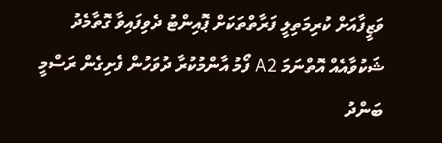ވަޒީފާއަށް ކުރިމަތިލީ ފަރާތްތަކަށް ޕޮއިންޓު ދެވިފައިވާ ގޮތާމެދު ޝަކުވާއެއް އޮތްނަމަ A2 ފޯމު އާންމުކުރާ ދުވަހުން ފެށިގެން ރަސްމީ ބަންދު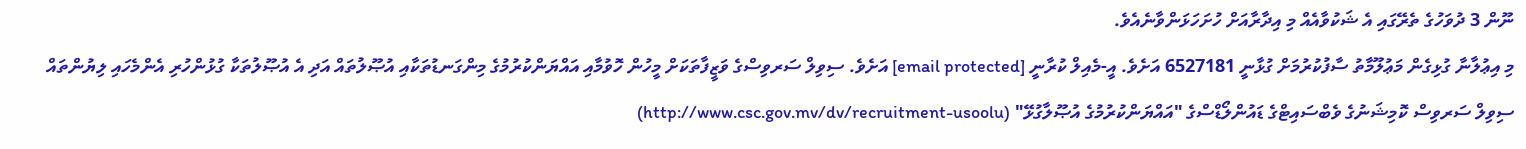ނޫން 3 ދުވަހުގެ ތެރޭގައި އެ ޝަކުވާއެއް މި އިދާރާއަށް ހުށަހަޅަންވާނެއެވެ.
މި އިޢުލާނާ ގުޅިގެން މަޢުލޫމާތު ސާފުކުރުމަށް ގުޅާނީ 6527181 އަށެވެ. އީ-މެއިލް ކުރާނީ [email protected] އަށެވެ. ސިވިލް ސަރވިސްގެ ވަޒީފާތަކަށް މީހުން ހޮވުމާއި އައްޔަންކުރުމުގެ މިންގަނޑުތަކާއި އުޞޫލުތައް އަދި އެ އުޞޫލުތަކާ ގުޅުންހުރި އެންމެހައި ލިޔުންތައް ސިވިލް ސަރވިސް ކޮމިޝަނުގެ ވެބްސައިޓްގެ ޑައުންލޯޑްސްގެ "އައްޔަންކުރުމުގެ އުޞޫލާގުޅޭ" (http://www.csc.gov.mv/dv/recruitment-usoolu)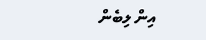އިން ލިބެން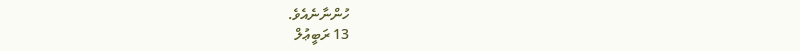ހުންނާނެއެވެ.
13 ރަބީޢުލް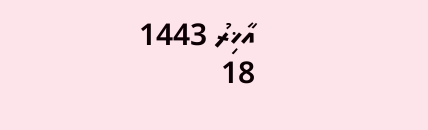އާޚިރު 1443
18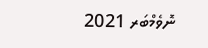ނޮވެމްބަރ 2021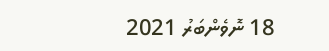18 ނޮވެންބަރު 2021